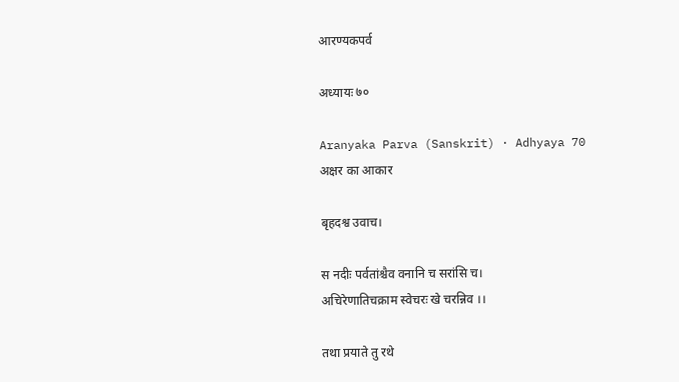आरण्यकपर्व

अध्यायः ७०

Aranyaka Parva (Sanskrit) · Adhyaya 70
अक्षर का आकार

बृहदश्व उवाच।

स नदीः पर्वतांश्चैव वनानि च सरांसि च।
अचिरेणातिचक्राम स्वेचरः खे चरन्निव ।।

तथा प्रयाते तु रथे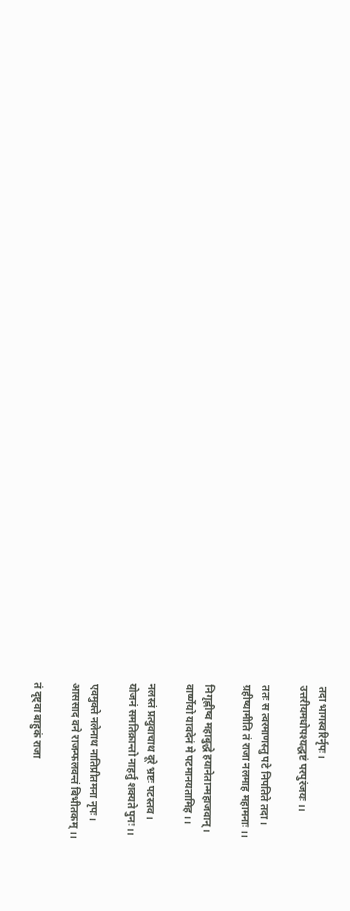तदा भागस्वरिर्नृपः।
उत्तरीयमधोपश्यद्धष्टं परपुरंजयः ।।

ततः स त्वरमाणस्तु पटे निपतिते तदा।
ग्रहीष्यामीति तं राजा नलमाह महामनाः ।।

निगृह्णीष्व महाबुद्धे हयानेतान्महाजवान्।
वार्ष्णेयो यावदेनं मे पटमानयतामिह ।।

नलस्तं प्रत्युवाचाथ दूरे भ्रष्टः पटस्तव।
योजनं समतिक्रान्तो नाहर्तुं शक्यते पुनः ।।

एवमुक्ते नलेनाथ नातिप्रीतमना नृपः।
आससाद वने राजन्फलवन्तं बिभीतकम् ।।

तं दृष्ट्वा बाहुकं राजा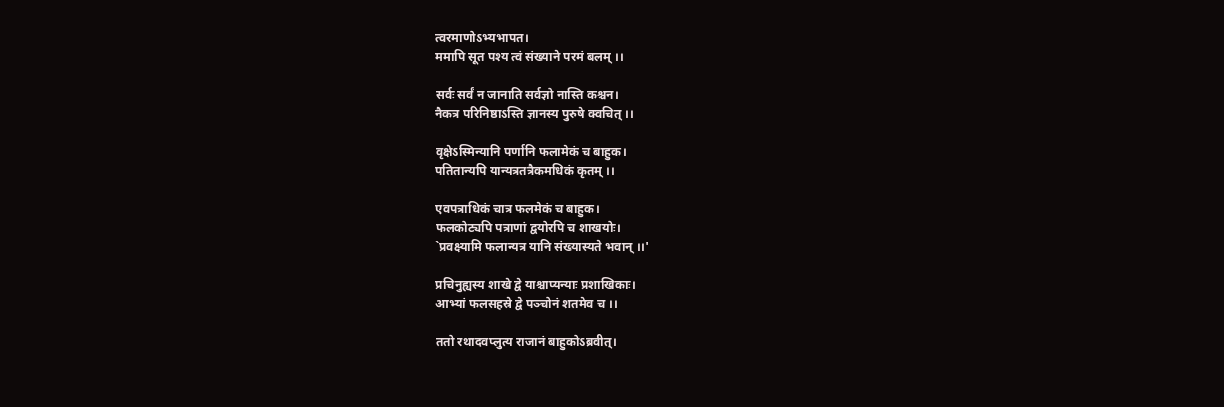त्वरमाणोऽभ्यभापत।
ममापि सूत पश्य त्वं संख्याने परमं बलम् ।।

सर्वः सर्वं न जानाति सर्वज्ञो नास्ति कश्चन।
नैकत्र परिनिष्ठाऽस्ति ज्ञानस्य पुरुषे क्वचित् ।।

वृक्षेऽस्मिन्यानि पर्णानि फलामेकं च बाहुक।
पतितान्यपि यान्यत्रतत्रैकमधिकं कृतम् ।।

एवपत्राधिकं चात्र फलमेकं च बाहुक।
फलकोट्यपि पत्राणां द्वयोरपि च शाखयोः।
`प्रवक्ष्यामि फलान्यत्र यानि संख्यास्यते भवान् ।।'

प्रचिनुह्यस्य शाखे द्वे याश्चाप्यन्याः प्रशाखिकाः।
आभ्यां फलसहस्रे द्वे पञ्चोनं शतमेव च ।।

ततो रथादवप्लुत्य राजानं बाहुकोऽब्रवीत्।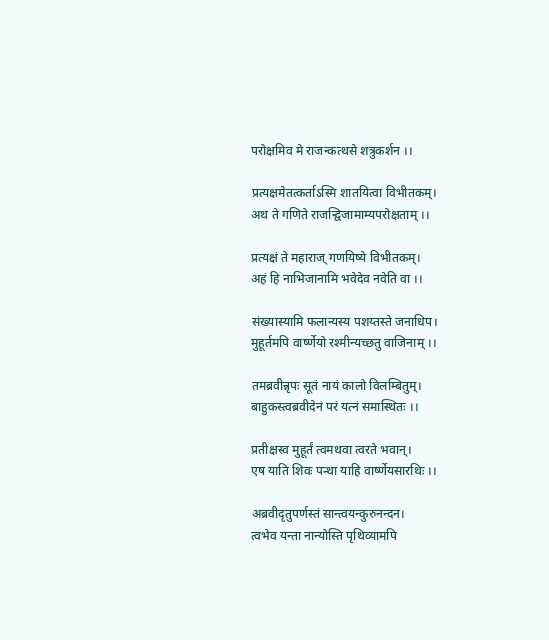परोक्षमिव मे राजन्कत्थसे शत्रुकर्शन ।।

प्रत्यक्षमेतत्कर्ताऽस्मि शातयित्वा विभीतकम्।
अथ ते गणिते राजन्द्विजामाम्यपरोक्षताम् ।।

प्रत्यक्षं ते महाराज् गणयिष्ये विभीतकम्।
अहं हि नाभिजानामि भवेदेव नवेति वा ।।

संख्यास्यामि फलान्यस्य पशय्तस्ते जनाधिप।
मुहूर्तमपि वार्ष्णेयो रश्मीन्यच्छतु वाजिनाम् ।।

तमब्रवीन्नृपः सूतं नायं कालो विलम्बितुम्।
बाहुकस्त्वब्रवीदेनं परं यत्नं समास्थितः ।।

प्रतीक्षस्व मुहूर्तं त्वमथवा त्वरते भवान्।
एष याति शिवः पन्था याहि वार्ष्णेयसारथिः ।।

अब्रवीदृतुपर्णस्तं सान्त्वयन्कुरुनन्दन।
त्वभेव यन्ता नान्योस्ति पृथिव्यामपि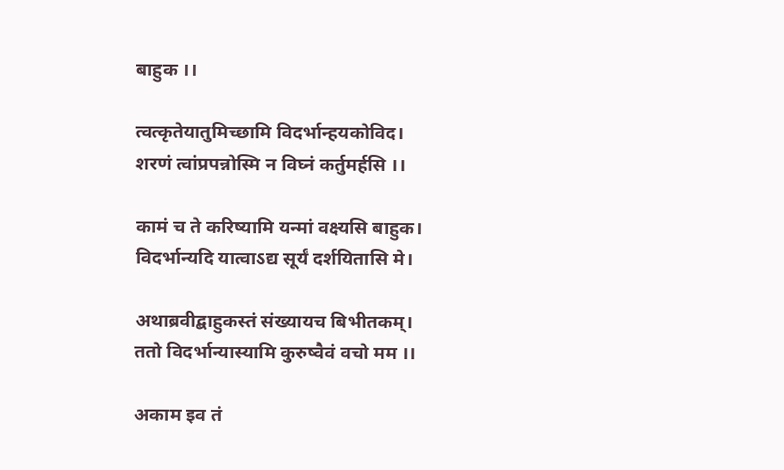बाहुक ।।

त्वत्कृतेयातुमिच्छामि विदर्भान्हयकोविद।
शरणं त्वांप्रपन्नोस्मि न विघ्नं कर्तुमर्हसि ।।

कामं च ते करिष्यामि यन्मां वक्ष्यसि बाहुक।
विदर्भान्यदि यात्वाऽद्य सूर्यं दर्शयितासि मे।

अथाब्रवीद्बाहुकस्तं संख्यायच बिभीतकम्।
ततो विदर्भान्यास्यामि कुरुष्वैवं वचो मम ।।

अकाम इव तं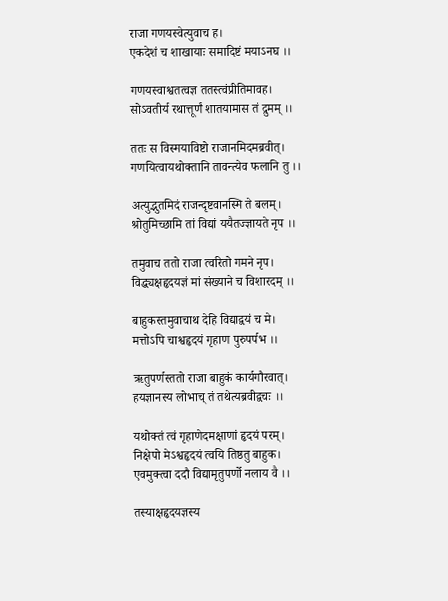राजा गणयस्वेत्युवाच ह।
एकदेशं च शाखायाः समादिष्टं मयाऽनघ ।।

गणयस्वाश्वतत्वज्ञ ततस्त्वंप्रीतिमावह।
सोऽवतीर्य रथात्तूर्णं शातयामास तं द्रुमम् ।।

ततः स विस्मयाविष्टो राजानमिदमब्रवीत्।
गणयित्वायथोक्तानि तावन्त्येव फलानि तु ।।

अत्युद्भुतमिदं राजन्दृष्टवानस्मि ते बलम्।
श्रोतुमिच्छामि तां विद्यां ययैतज्ज्ञायते नृप ।।

तमुवाच ततो राजा त्वरितो गमने नृप।
विद्ध्यक्षहृदयज्ञं मां संख्याने च विशारदम् ।।

बाहुकस्तमुवाचाथ देहि विद्याद्वयं च मे।
मत्तोऽपि चाश्वहृदयं गृहाण पुरुपर्पभ ।।

ऋतुपर्णस्ततो राजा बाहुकं कार्यगौरवात्।
हयज्ञानस्य लोभाच् तं तथेत्यब्रवीद्वचः ।।

यथोक्तं त्वं गृहाणेदमक्षाणां हृदयं परम्।
निक्षेपो मेऽश्वहृदयं त्वयि तिष्ठतु बाहुक।
एवमुक्त्वा ददौ विद्यामृतुपर्णो नलाय वै ।।

तस्याक्षहृदयज्ञस्य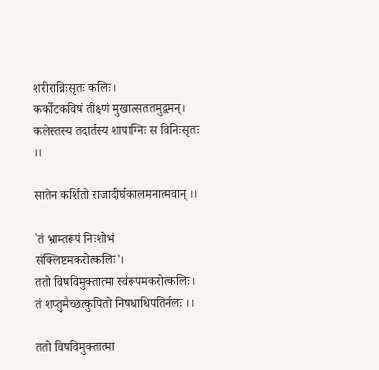शरीरान्निःसृतः कलिः।
कर्कोटकविषं तीक्ष्णं मुखात्सततमुद्वमन्।
कलेस्तस्य तदार्तस्य शापाग्निः स विनिःसृतः ।।

सातेन कर्शितो राजादीर्घकालमनात्मवान् ।।

`तं भ्राम्तरूपं निःशोभं संक्लिष्टमकरोत्कलिः'।
ततो विषविमुक्तात्मा स्वंरूपमकरोत्कलिः।
तं शप्तुमैच्छत्कुपितो निषधाधिपतिर्नलः ।।

ततो विषविमुक्तात्मा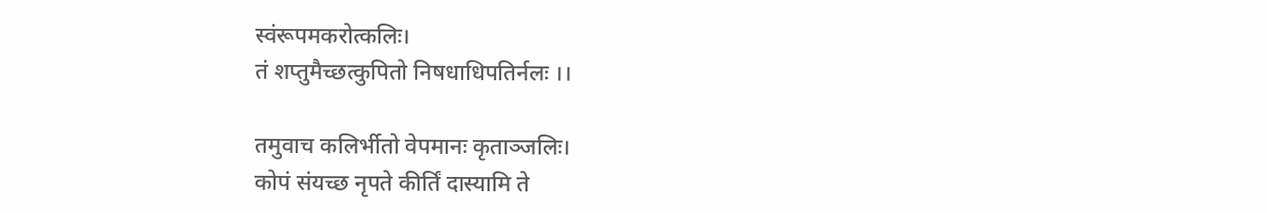स्वंरूपमकरोत्कलिः।
तं शप्तुमैच्छत्कुपितो निषधाधिपतिर्नलः ।।

तमुवाच कलिर्भीतो वेपमानः कृताञ्जलिः।
कोपं संयच्छ नृपते कीर्तिं दास्यामि ते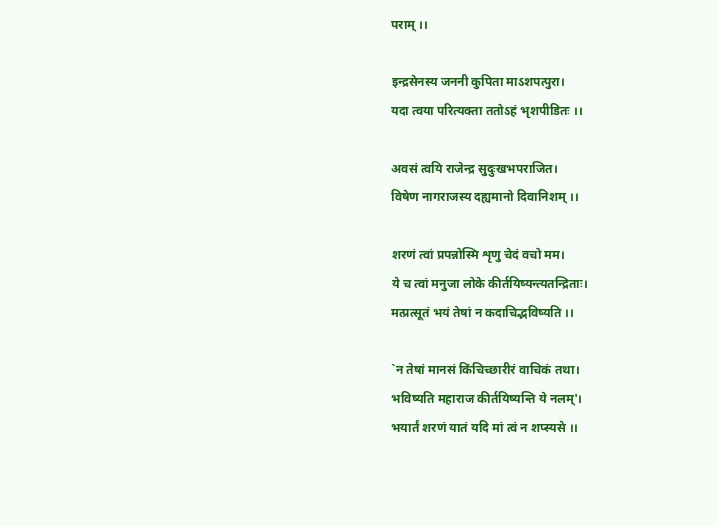पराम् ।।

इन्द्रसेनस्य जननी कुपिता माऽशपत्पुरा।
यदा त्वया परित्यक्ता ततोऽहं भृशपीडितः ।।

अवसं त्वयि राजेन्द्र सुदुःखभपराजित।
विषेण नागराजस्य दह्यमानो दिवानिशम् ।।

शरणं त्वां प्रपन्नोस्मि शृणु चेदं वचो मम।
ये च त्वां मनुजा लोके कीर्तयिष्यन्त्यतन्द्रिताः।
मत्प्रत्सूतं भयं तेषां न कदाचिद्भविष्यति ।।

`न तेषां मानसं किंचिच्छारीरं वाचिकं तथा।
भविष्यति महाराज कीर्तयिष्यन्ति ये नलम्'।
भयार्तं शरणं यातं यदि मां त्वं न शप्स्यसे ।।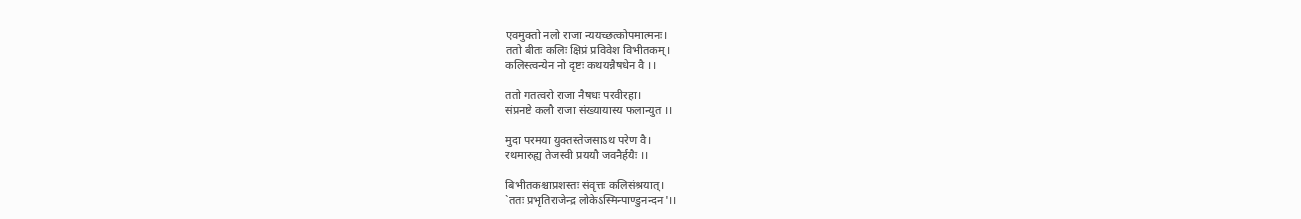एवमुक्तो नलो राजा न्ययच्छत्कोपमात्मनः।
ततो बीतः कलिः क्षिप्रं प्रविवेश विभीतकम्।
कलिस्त्वन्येन नो दृष्टः कथयन्नैषधेन वै ।।

ततो गतत्वरो राजा नैषधः परवीरहा।
संप्रनष्टे कलौ राजा संख्यायास्य फलान्युत ।।

मुदा परमया युक्तस्तेजसाऽथ परेण वै।
रथमारुह्य तेजस्वी प्रययौ जवनैर्हयैः ।।

बिभीतकश्चाप्रशस्तः संवृत्तः कलिसंश्रयात्।
`ततः प्रभृतिराजेन्द्र लोकेऽस्मिन्पाण्डुनन्दन'।।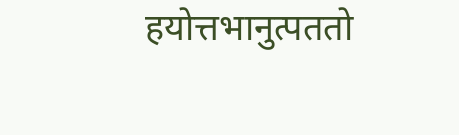हयोत्तभानुत्पततो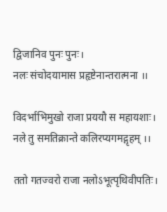द्विजानिव पुनः पुनः।
नलः संचोदयामास प्रहृष्टेनान्तरात्मना ।।

विदर्भाभिमुखो राजा प्रययौ स महायशाः।
नले तु समतिक्रान्ते कलिरप्यगमद्गृहम् ।।

ततो गतज्वरो राजा नलोऽभूत्पृथिवीपतिः।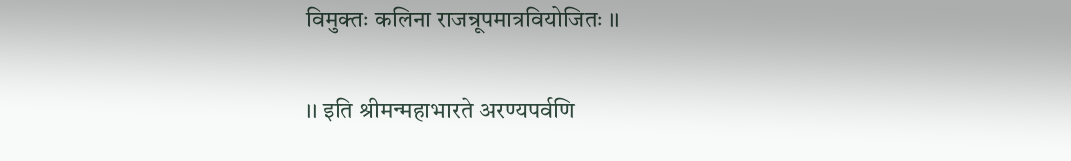विमुक्तः कलिना राजन्रूपमात्रवियोजितः ।।

।। इति श्रीमन्महाभारते अरण्यपर्वणि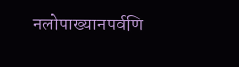नलोपाख्यानपर्वणि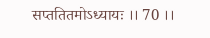सप्ततितमोऽध्यायः ।। 70 ।।